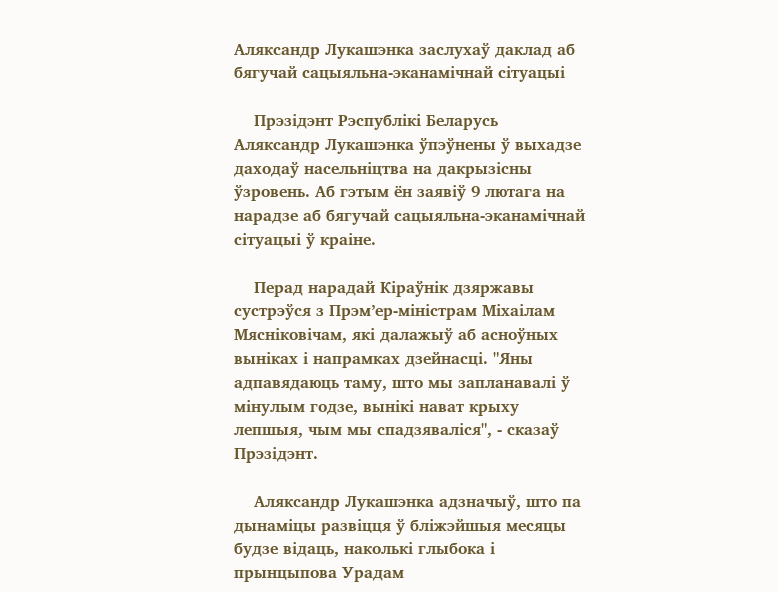Аляксандр Лукашэнка заслухаў даклад аб бягучай сацыяльна-эканамічнай сітуацыі

    Прэзідэнт Рэспублікі Беларусь Аляксандр Лукашэнка ўпэўнены ў выхадзе даходаў насельніцтва на дакрызісны ўзровень. Аб гэтым ён заявіў 9 лютага на нарадзе аб бягучай сацыяльна-эканамічнай сітуацыі ў краіне.

    Перад нарадай Кіраўнік дзяржавы сустрэўся з Прэм’ер-міністрам Міхаілам Мясніковічам, які далажыў аб асноўных выніках і напрамках дзейнасці. "Яны адпавядаюць таму, што мы запланавалі ў мінулым годзе, вынікі нават крыху лепшыя, чым мы спадзяваліся", - сказаў Прэзідэнт.

    Аляксандр Лукашэнка адзначыў, што па дынаміцы развіцця ў бліжэйшыя месяцы будзе відаць, наколькі глыбока і прынцыпова Урадам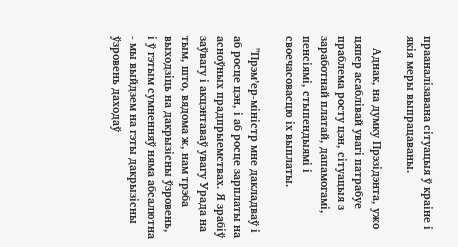прааналізавана сітуацыя ў краіне і якія меры выпрацаваны.

    Аднак, на думку Прэзідэнта, ужо цяпер асаблівай увагі патрабуе праблема росту цэн, сітуацыя з заработнай платай, дапамогамі, пенсіямі, стыпендыямі і своечасовасцю іх выплаты.

    "Прэм’ер-міністр мне дакладваў і аб росце цэн, і аб росце зарплаты на асноўных прадпрыемствах. Я зрабіў заўвагу і акцэнтаваў увагу Урада на тым, што, вядома ж, нам трэба выходзіць на дакрызісны ўзровень, і ў гэтым сумненняў няма абсалютна - мы выйдзем на гэты дакрызісны ўзровень даходаў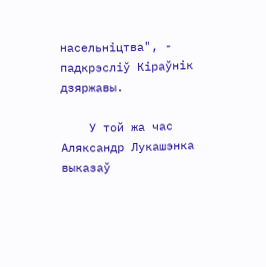насельніцтва", - падкрэсліў Кіраўнік дзяржавы.

    У той жа час Аляксандр Лукашэнка выказаў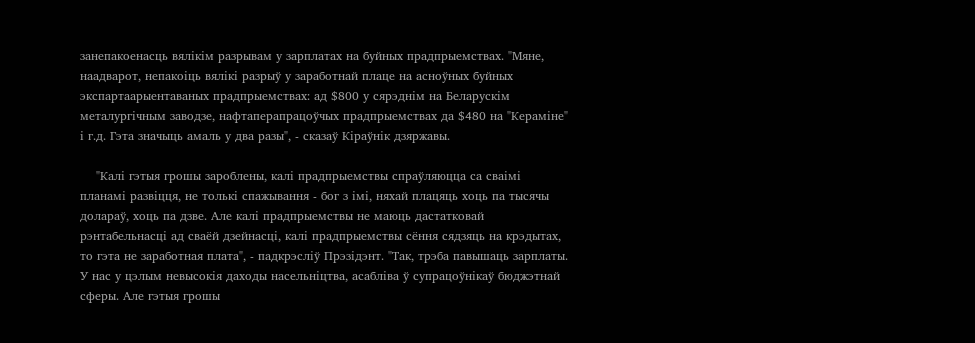занепакоенасць вялікім разрывам у зарплатах на буйных прадпрыемствах. "Мяне, наадварот, непакоіць вялікі разрыў у заработнай плаце на асноўных буйных экспартаарыентаваных прадпрыемствах: ад $800 у сярэднім на Беларускім металургічным заводзе, нафтаперапрацоўчых прадпрыемствах да $480 на "Кераміне" і г.д. Гэта значыць амаль у два разы", - сказаў Кіраўнік дзяржавы.

    "Калі гэтыя грошы зароблены, калі прадпрыемствы спраўляюцца са сваімі планамі развіцця, не толькі спажывання - бог з імі, няхай плацяць хоць па тысячы долараў, хоць па дзве. Але калі прадпрыемствы не маюць дастатковай рэнтабельнасці ад сваёй дзейнасці, калі прадпрыемствы сёння сядзяць на крэдытах, то гэта не заработная плата", - падкрэсліў Прэзідэнт. "Так, трэба павышаць зарплаты. У нас у цэлым невысокія даходы насельніцтва, асабліва ў супрацоўнікаў бюджэтнай сферы. Але гэтыя грошы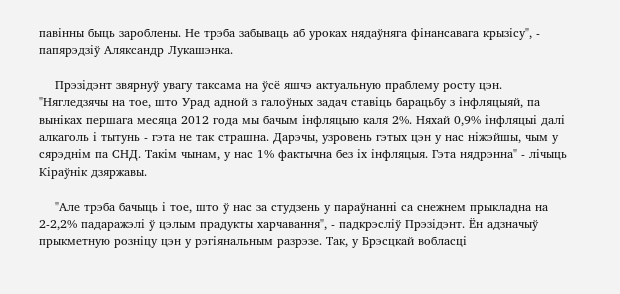павінны быць зароблены. Не трэба забываць аб уроках нядаўняга фінансавага крызісу", - папярэдзіў Аляксандр Лукашэнка.

    Прэзідэнт звярнуў увагу таксама на ўсё яшчэ актуальную праблему росту цэн. "Нягледзячы на тое, што Урад адной з галоўных задач ставіць барацьбу з інфляцыяй, па выніках першага месяца 2012 года мы бачым інфляцыю каля 2%. Няхай 0,9% інфляцыі далі алкаголь і тытунь - гэта не так страшна. Дарэчы, узровень гэтых цэн у нас ніжэйшы, чым у сярэднім па СНД. Такім чынам, у нас 1% фактычна без іх інфляцыя. Гэта нядрэнна" - лічыць Кіраўнік дзяржавы.

    "Але трэба бачыць і тое, што ў нас за студзень у параўнанні са снежнем прыкладна на 2-2,2% падаражэлі ў цэлым прадукты харчавання", - падкрэсліў Прэзідэнт. Ён адзначыў прыкметную розніцу цэн у рэгіянальным разрэзе. Так, у Брэсцкай вобласці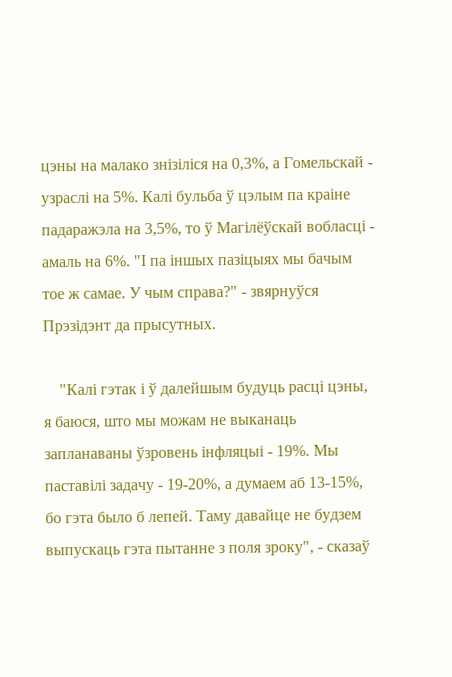цэны на малако знізіліся на 0,3%, а Гомельскай - узраслі на 5%. Калі бульба ў цэлым па краіне падаражэла на 3,5%, то ў Магілёўскай вобласці - амаль на 6%. "І па іншых пазіцыях мы бачым тое ж самае. У чым справа?" - звярнуўся Прэзідэнт да прысутных.

    "Калі гэтак і ў далейшым будуць расці цэны, я баюся, што мы можам не выканаць запланаваны ўзровень інфляцыі - 19%. Мы паставілі задачу - 19-20%, а думаем аб 13-15%, бо гэта было б лепей. Таму давайце не будзем выпускаць гэта пытанне з поля зроку", - сказаў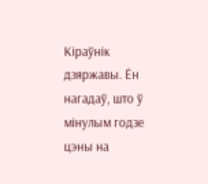Кіраўнік дзяржавы. Ён нагадаў, што ў мінулым годзе цэны на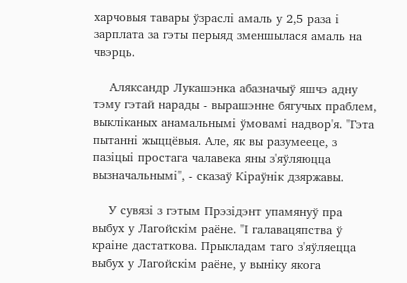харчовыя тавары ўзраслі амаль у 2,5 раза і зарплата за гэты перыяд зменшылася амаль на чвэрць.

    Аляксандр Лукашэнка абазначыў яшчэ адну тэму гэтай нарады - вырашэнне бягучых праблем, выкліканых анамальнымі ўмовамі надвор'я. "Гэта пытанні жыццёвыя. Але, як вы разумееце, з пазіцыі простага чалавека яны з'яўляюцца вызначальнымі", - сказаў Кіраўнік дзяржавы.

    У сувязі з гэтым Прэзідэнт упамянуў пра выбух у Лагойскім раёне. "І галавацяпства ў краіне дастаткова. Прыкладам таго з'яўляецца выбух у Лагойскім раёне, у выніку якога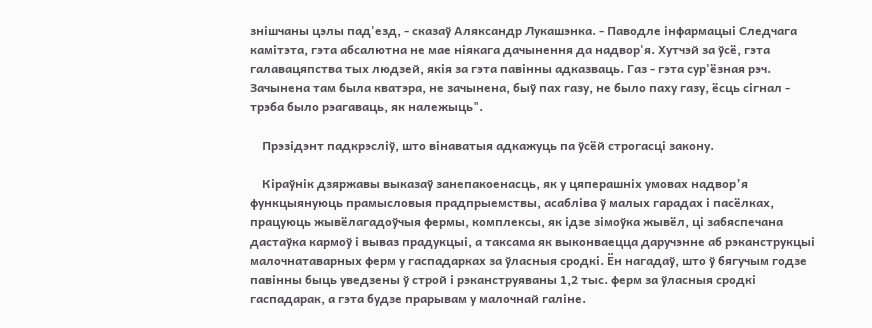знішчаны цэлы пад'езд, - сказаў Аляксандр Лукашэнка. - Паводле інфармацыі Следчага камітэта, гэта абсалютна не мае ніякага дачынення да надвор'я. Хутчэй за ўсё, гэта галавацяпства тых людзей, якія за гэта павінны адказваць. Газ - гэта сур'ёзная рэч. Зачынена там была кватэра, не зачынена, быў пах газу, не было паху газу, ёсць сігнал - трэба было рэагаваць, як належыць".

    Прэзідэнт падкрэсліў, што вінаватыя адкажуць па ўсёй строгасці закону.

    Кіраўнік дзяржавы выказаў занепакоенасць, як у цяперашніх умовах надвор’я функцыянуюць прамысловыя прадпрыемствы, асабліва ў малых гарадах і пасёлках, працуюць жывёлагадоўчыя фермы, комплексы, як ідзе зімоўка жывёл, ці забяспечана дастаўка кармоў і вываз прадукцыі, а таксама як выконваецца даручэнне аб рэканструкцыі малочнатаварных ферм у гаспадарках за ўласныя сродкі. Ён нагадаў, што ў бягучым годзе павінны быць уведзены ў строй і рэканструяваны 1,2 тыс. ферм за ўласныя сродкі гаспадарак, а гэта будзе прарывам у малочнай галіне.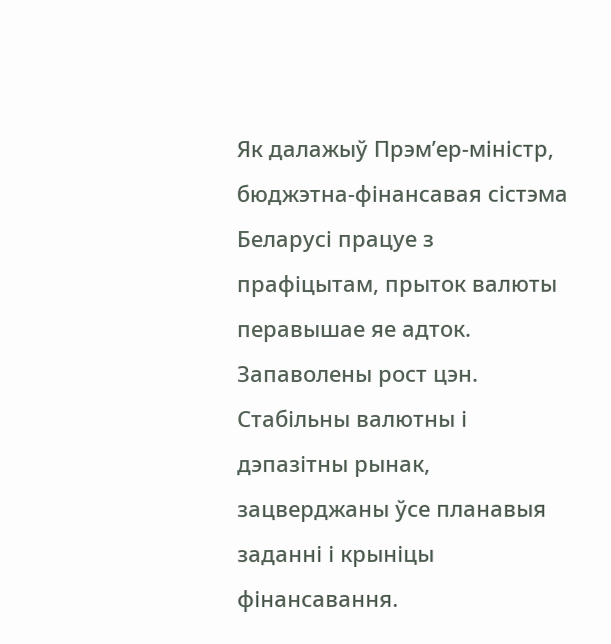Як далажыў Прэм’ер-міністр, бюджэтна-фінансавая сістэма Беларусі працуе з прафіцытам, прыток валюты перавышае яе адток. Запаволены рост цэн. Стабільны валютны і дэпазітны рынак, зацверджаны ўсе планавыя заданні і крыніцы фінансавання.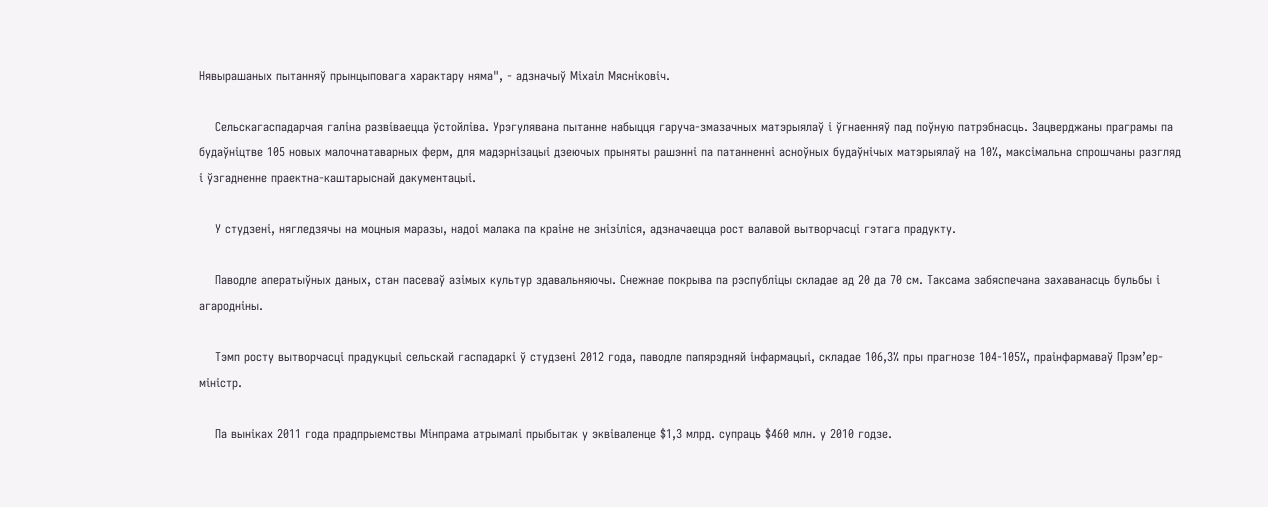Нявырашаных пытанняў прынцыповага характару няма", - адзначыў Міхаіл Мясніковіч.

    Сельскагаспадарчая галіна развіваецца ўстойліва. Урэгулявана пытанне набыцця гаруча-змазачных матэрыялаў і ўгнаенняў пад поўную патрэбнасць. Зацверджаны праграмы па будаўніцтве 105 новых малочнатаварных ферм, для мадэрнізацыі дзеючых прыняты рашэнні па патанненні асноўных будаўнічых матэрыялаў на 10%, максімальна спрошчаны разгляд і ўзгадненне праектна-каштарыснай дакументацыі.

    У студзені, нягледзячы на моцныя маразы, надоі малака па краіне не знізіліся, адзначаецца рост валавой вытворчасці гэтага прадукту.

    Паводле аператыўных даных, стан пасеваў азімых культур здавальняючы. Снежнае покрыва па рэспубліцы складае ад 20 да 70 см. Таксама забяспечана захаванасць бульбы і агародніны.

    Тэмп росту вытворчасці прадукцыі сельскай гаспадаркі ў студзені 2012 года, паводле папярэдняй інфармацыі, складае 106,3% пры прагнозе 104-105%, праінфармаваў Прэм’ер-міністр.

    Па выніках 2011 года прадпрыемствы Мінпрама атрымалі прыбытак у эквіваленце $1,3 млрд. супраць $460 млн. у 2010 годзе.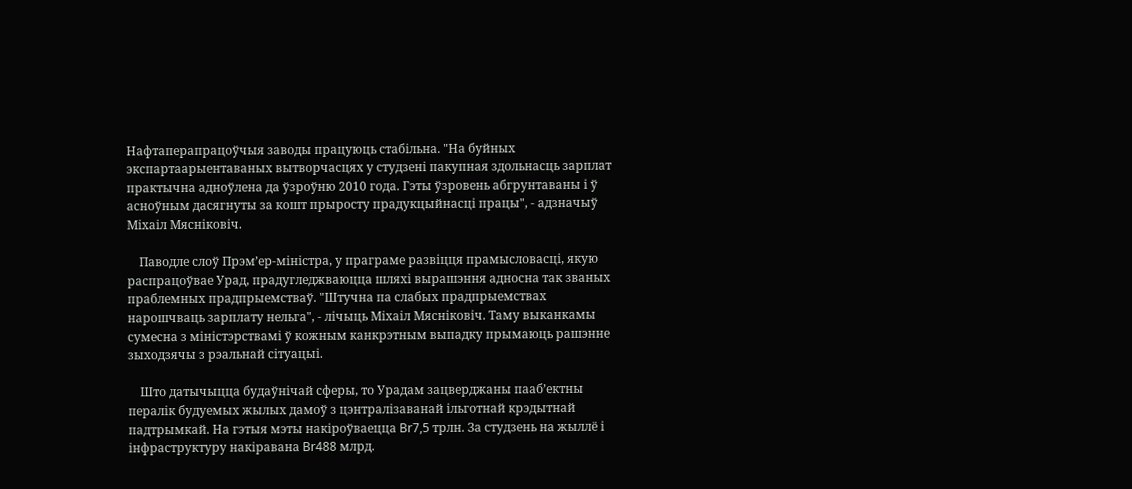Нафтаперапрацоўчыя заводы працуюць стабільна. "На буйных экспартаарыентаваных вытворчасцях у студзені пакупная здольнасць зарплат практычна адноўлена да ўзроўню 2010 года. Гэты ўзровень абгрунтаваны і ў асноўным дасягнуты за кошт прыросту прадукцыйнасці працы", - адзначыў Міхаіл Мясніковіч.

    Паводле слоў Прэм’ер-міністра, у праграме развіцця прамысловасці, якую распрацоўвае Урад, прадугледжваюцца шляхі вырашэння адносна так званых праблемных прадпрыемстваў. "Штучна па слабых прадпрыемствах нарошчваць зарплату нельга", - лічыць Міхаіл Мясніковіч. Таму выканкамы сумесна з міністэрствамі ў кожным канкрэтным выпадку прымаюць рашэнне зыходзячы з рэальнай сітуацыі.

    Што датычыцца будаўнічай сферы, то Урадам зацверджаны пааб’ектны пералік будуемых жылых дамоў з цэнтралізаванай ільготнай крэдытнай падтрымкай. На гэтыя мэты накіроўваецца Br7,5 трлн. За студзень на жыллё і інфраструктуру накіравана Br488 млрд.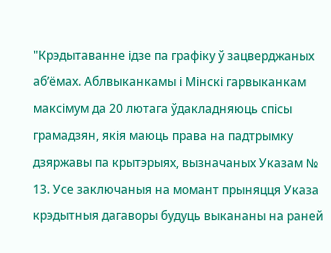"Крэдытаванне ідзе па графіку ў зацверджаных аб’ёмах. Аблвыканкамы і Мінскі гарвыканкам максімум да 20 лютага ўдакладняюць спісы грамадзян, якія маюць права на падтрымку дзяржавы па крытэрыях, вызначаных Указам № 13. Усе заключаныя на момант прыняцця Указа крэдытныя дагаворы будуць выкананы на раней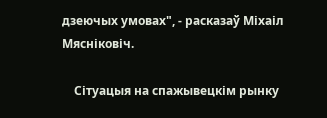дзеючых умовах", - расказаў Міхаіл Мясніковіч.

    Сітуацыя на спажывецкім рынку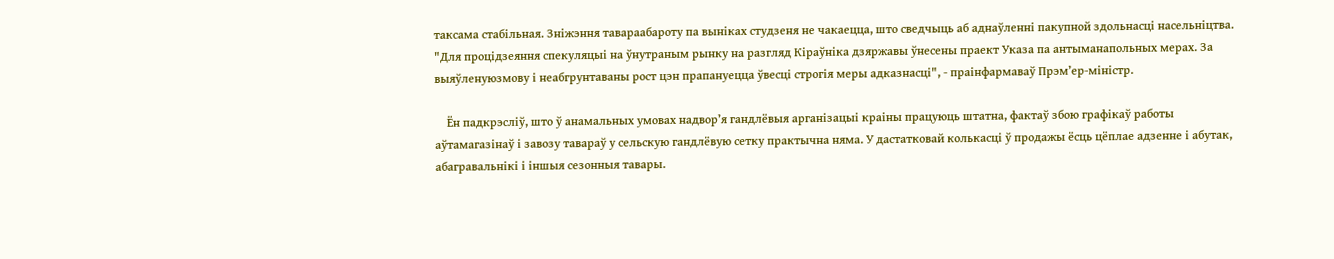таксама стабільная. Зніжэння тавараабароту па выніках студзеня не чакаецца, што сведчыць аб аднаўленні пакупной здольнасці насельніцтва. "Для процідзеяння спекуляцыі на ўнутраным рынку на разгляд Кіраўніка дзяржавы ўнесены праект Указа па антыманапольных мерах. За выяўленуюзмову і неабгрунтаваны рост цэн прапануецца ўвесці строгія меры адказнасці", - праінфармаваў Прэм’ер-міністр.

    Ëн падкрэсліў, што ў анамальных умовах надвор’я гандлёвыя арганізацыі краіны працуюць штатна, фактаў збою графікаў работы аўтамагазінаў і завозу тавараў у сельскую гандлёвую сетку практычна няма. У дастатковай колькасці ў продажы ёсць цёплае адзенне і абутак, абагравальнікі і іншыя сезонныя тавары.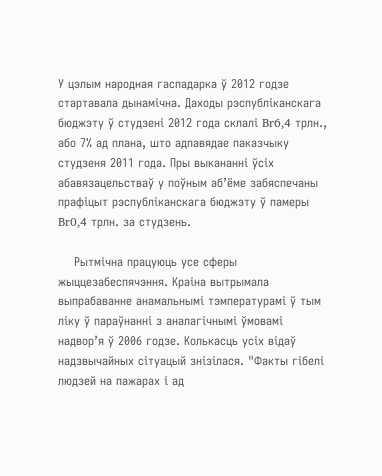У цэлым народная гаспадарка ў 2012 годзе стартавала дынамічна. Даходы рэспубліканскага бюджэту ў студзені 2012 года склалі Br6,4 трлн., або 7% ад плана, што адпавядае паказчыку студзеня 2011 года. Пры выкананні ўсіх абавязацельстваў у поўным аб’ёме забяспечаны прафіцыт рэспубліканскага бюджэту ў памеры Br0,4 трлн. за студзень.

    Рытмічна працуюць усе сферы жыццезабеспячэння. Краіна вытрымала выпрабаванне анамальнымі тэмпературамі ў тым ліку ў параўнанні з аналагічнымі ўмовамі надвор’я ў 2006 годзе. Колькасць усіх відаў надзвычайных сітуацый знізілася. "Факты гібелі людзей на пажарах і ад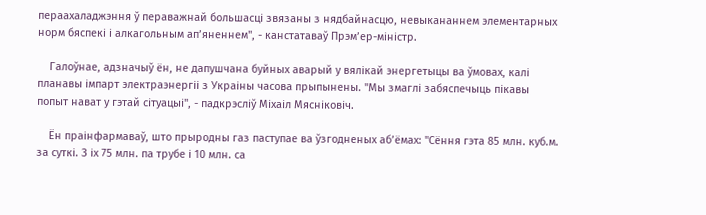пераахаладжэння ў пераважнай большасці звязаны з нядбайнасцю, невыкананнем элементарных норм бяспекі і алкагольным ап’яненнем", - канстатаваў Прэм’ер-міністр.

    Галоўнае, адзначыў ён, не дапушчана буйных аварый у вялікай энергетыцы ва ўмовах, калі планавы імпарт электраэнергіі з Украіны часова прыпынены. "Мы змаглі забяспечыць пікавы попыт нават у гэтай сітуацыі", - падкрэсліў Міхаіл Мясніковіч.

    Ëн праінфармаваў, што прыродны газ паступае ва ўзгодненых аб’ёмах: "Сёння гэта 85 млн. куб.м. за суткі. З іх 75 млн. па трубе і 10 млн. са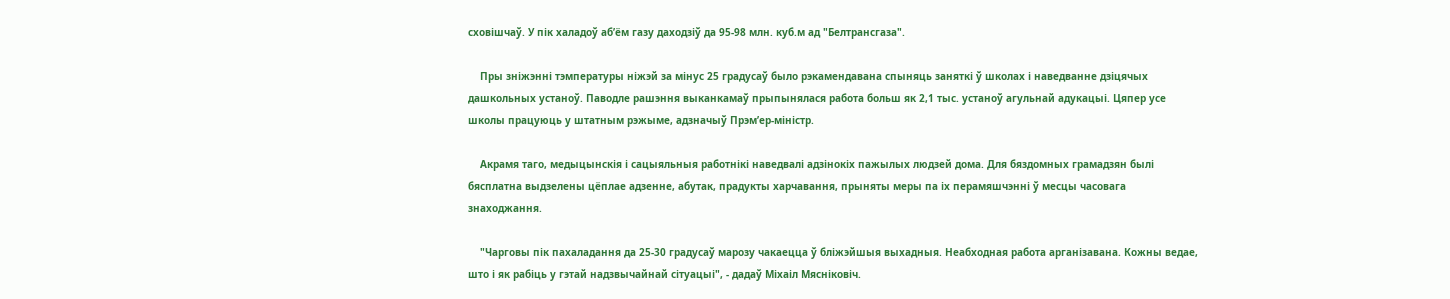сховішчаў. У пік халадоў аб’ём газу даходзіў да 95-98 млн. куб.м ад "Белтрансгаза".

    Пры зніжэнні тэмпературы ніжэй за мінус 25 градусаў было рэкамендавана спыняць заняткі ў школах і наведванне дзіцячых дашкольных устаноў. Паводле рашэння выканкамаў прыпынялася работа больш як 2,1 тыс. устаноў агульнай адукацыі. Цяпер усе школы працуюць у штатным рэжыме, адзначыў Прэм’ер-міністр.

    Акрамя таго, медыцынскія і сацыяльныя работнікі наведвалі адзінокіх пажылых людзей дома. Для бяздомных грамадзян былі бясплатна выдзелены цёплае адзенне, абутак, прадукты харчавання, прыняты меры па іх перамяшчэнні ў месцы часовага знаходжання.

    "Чарговы пік пахаладання да 25-30 градусаў марозу чакаецца ў бліжэйшыя выхадныя. Неабходная работа арганізавана. Кожны ведае, што і як рабіць у гэтай надзвычайнай сітуацыі", - дадаў Міхаіл Мясніковіч.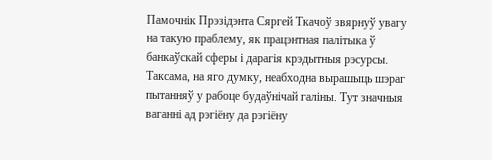Памочнік Прэзідэнта Сяргей Ткачоў звярнуў увагу на такую праблему, як працэнтная палітыка ў банкаўскай сферы і дарагія крэдытныя рэсурсы. Таксама, на яго думку, неабходна вырашыць шэраг пытанняў у рабоце будаўнічай галіны. Тут значныя ваганні ад рэгіёну да рэгіёну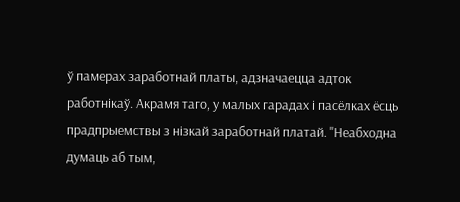ў памерах заработнай платы, адзначаецца адток работнікаў. Акрамя таго, у малых гарадах і пасёлках ёсць прадпрыемствы з нізкай заработнай платай. "Неабходна думаць аб тым,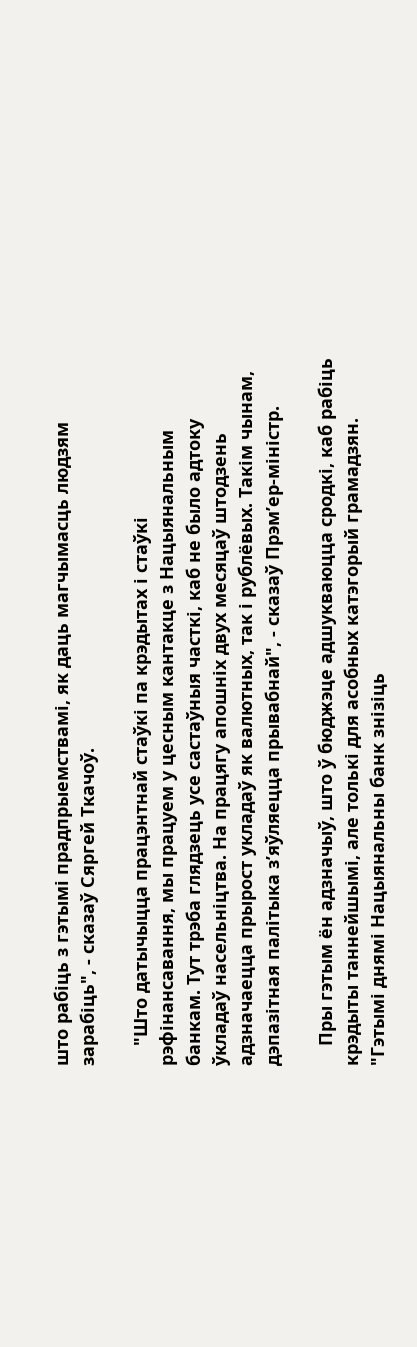што рабіць з гэтымі прадпрыемствамі, як даць магчымасць людзям зарабіць", - сказаў Сяргей Ткачоў.

    "Што датычыцца працэнтнай стаўкі па крэдытах і стаўкі рэфінансавання, мы працуем у цесным кантакце з Нацыянальным банкам. Тут трэба глядзець усе састаўныя часткі, каб не было адтоку ўкладаў насельніцтва. На працягу апошніх двух месяцаў штодзень адзначаецца прырост укладаў як валютных, так і рублёвых. Такім чынам, дэпазітная палітыка з’яўляецца прывабнай", - сказаў Прэм’ер-міністр.

    Пры гэтым ён адзначыў, што ў бюджэце адшукваюцца сродкі, каб рабіць крэдыты таннейшымі, але толькі для асобных катэгорый грамадзян. "Гэтымі днямі Нацыянальны банк знізіць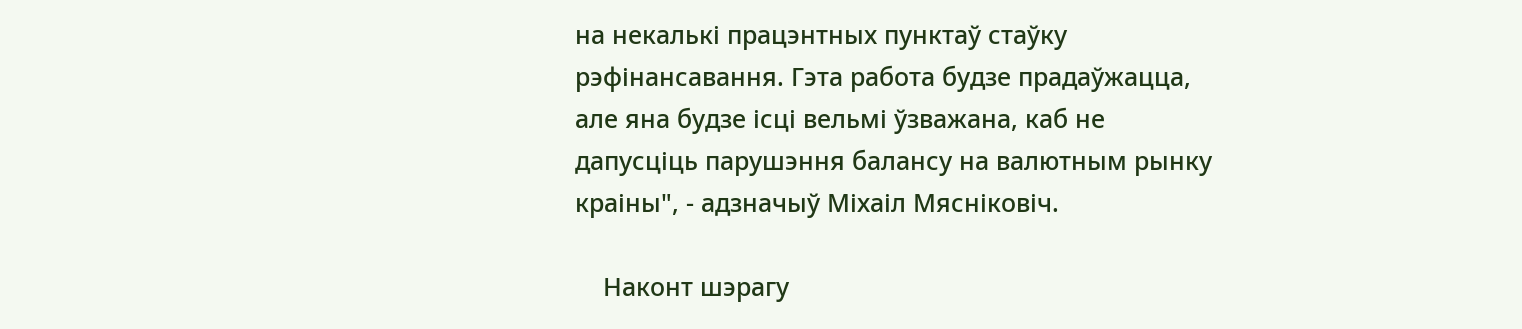на некалькі працэнтных пунктаў стаўку рэфінансавання. Гэта работа будзе прадаўжацца, але яна будзе ісці вельмі ўзважана, каб не дапусціць парушэння балансу на валютным рынку краіны", - адзначыў Міхаіл Мясніковіч.

    Наконт шэрагу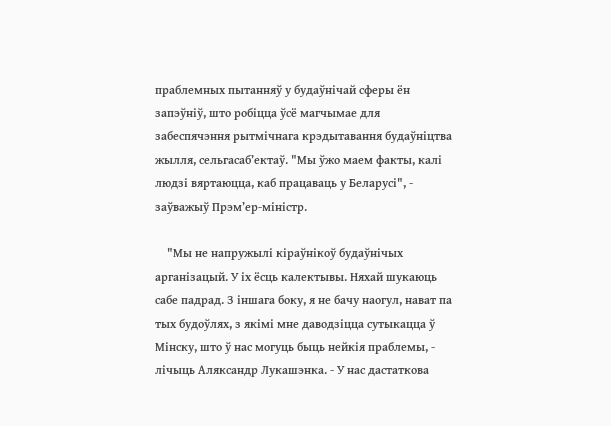праблемных пытанняў у будаўнічай сферы ён запэўніў, што робіцца ўсё магчымае для забеспячэння рытмічнага крэдытавання будаўніцтва жылля, сельгасаб’ектаў. "Мы ўжо маем факты, калі людзі вяртаюцца, каб працаваць у Беларусі", - заўважыў Прэм’ер-міністр.

    "Мы не напружылі кіраўнікоў будаўнічых арганізацый. У іх ёсць калектывы. Няхай шукаюць сабе падрад. З іншага боку, я не бачу наогул, нават па тых будоўлях, з якімі мне даводзіцца сутыкацца ў Мінску, што ў нас могуць быць нейкія праблемы, - лічыць Аляксандр Лукашэнка. - У нас дастаткова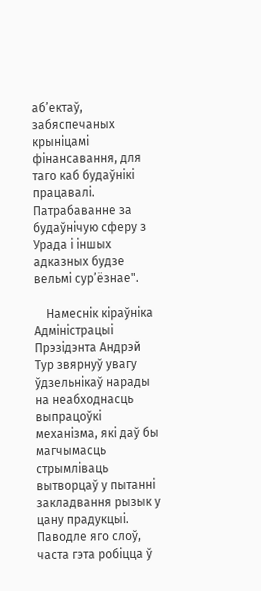аб’ектаў, забяспечаных крыніцамі фінансавання, для таго каб будаўнікі працавалі. Патрабаванне за будаўнічую сферу з Урада і іншых адказных будзе вельмі сур’ёзнае".

    Намеснік кіраўніка Адміністрацыі Прэзідэнта Андрэй Тур звярнуў увагу ўдзельнікаў нарады на неабходнасць выпрацоўкі механізма, які даў бы магчымасць стрымліваць вытворцаў у пытанні закладвання рызык у цану прадукцыі. Паводле яго слоў, часта гэта робіцца ў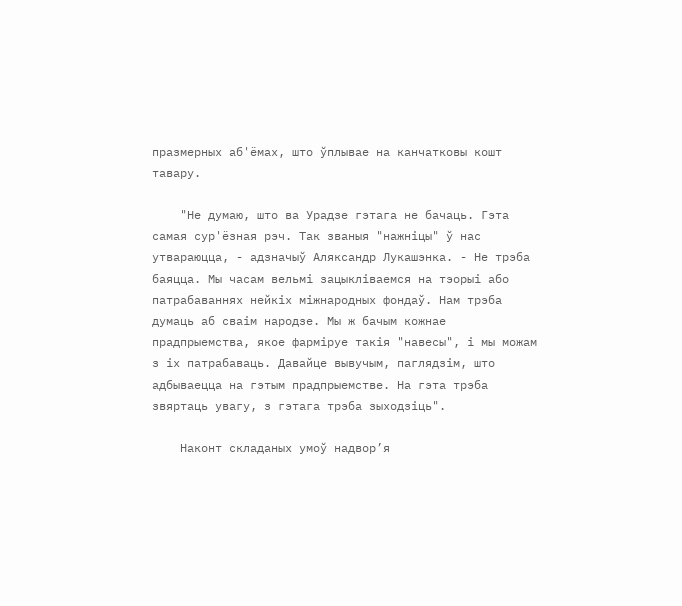празмерных аб'ёмах, што ўплывае на канчатковы кошт тавару.

    "Не думаю, што ва Урадзе гэтага не бачаць. Гэта самая сур'ёзная рэч. Так званыя "нажніцы" ў нас утвараюцца, - адзначыў Аляксандр Лукашэнка. - Не трэба баяцца. Мы часам вельмі зацыкліваемся на тэорыі або патрабаваннях нейкіх міжнародных фондаў. Нам трэба думаць аб сваім народзе. Мы ж бачым кожнае прадпрыемства, якое фарміруе такія "навесы", і мы можам з іх патрабаваць. Давайце вывучым, паглядзім, што адбываецца на гэтым прадпрыемстве. На гэта трэба звяртаць увагу, з гэтага трэба зыходзіць".

    Наконт складаных умоў надвор’я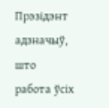Прэзідэнт адзначыў, што работа ўсіх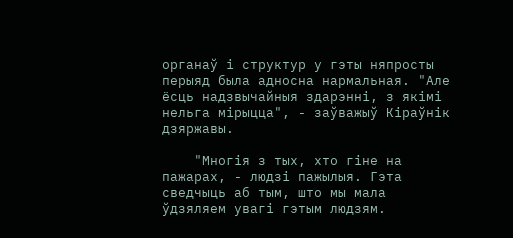органаў і структур у гэты няпросты перыяд была адносна нармальная. "Але ёсць надзвычайныя здарэнні, з якімі нельга мірыцца", - заўважыў Кіраўнік дзяржавы.

    "Многія з тых, хто гіне на пажарах, - людзі пажылыя. Гэта сведчыць аб тым, што мы мала ўдзяляем увагі гэтым людзям.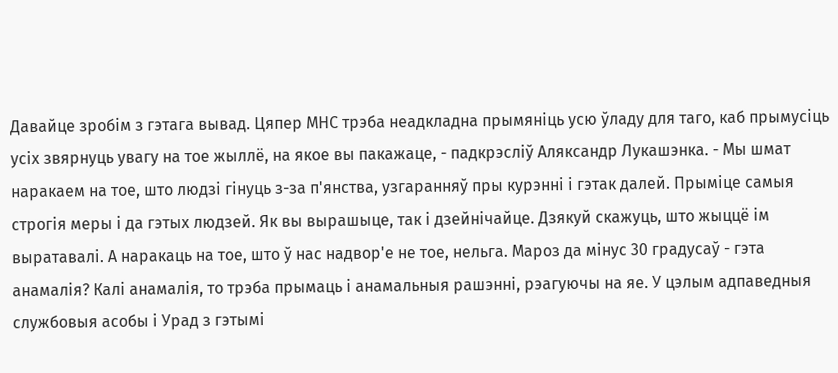Давайце зробім з гэтага вывад. Цяпер МНС трэба неадкладна прымяніць усю ўладу для таго, каб прымусіць усіх звярнуць увагу на тое жыллё, на якое вы пакажаце, - падкрэсліў Аляксандр Лукашэнка. - Мы шмат наракаем на тое, што людзі гінуць з-за п'янства, узгаранняў пры курэнні і гэтак далей. Прыміце самыя строгія меры і да гэтых людзей. Як вы вырашыце, так і дзейнічайце. Дзякуй скажуць, што жыццё ім выратавалі. А наракаць на тое, што ў нас надвор'е не тое, нельга. Мароз да мінус 30 градусаў - гэта анамалія? Калі анамалія, то трэба прымаць і анамальныя рашэнні, рэагуючы на яе. У цэлым адпаведныя службовыя асобы і Урад з гэтымі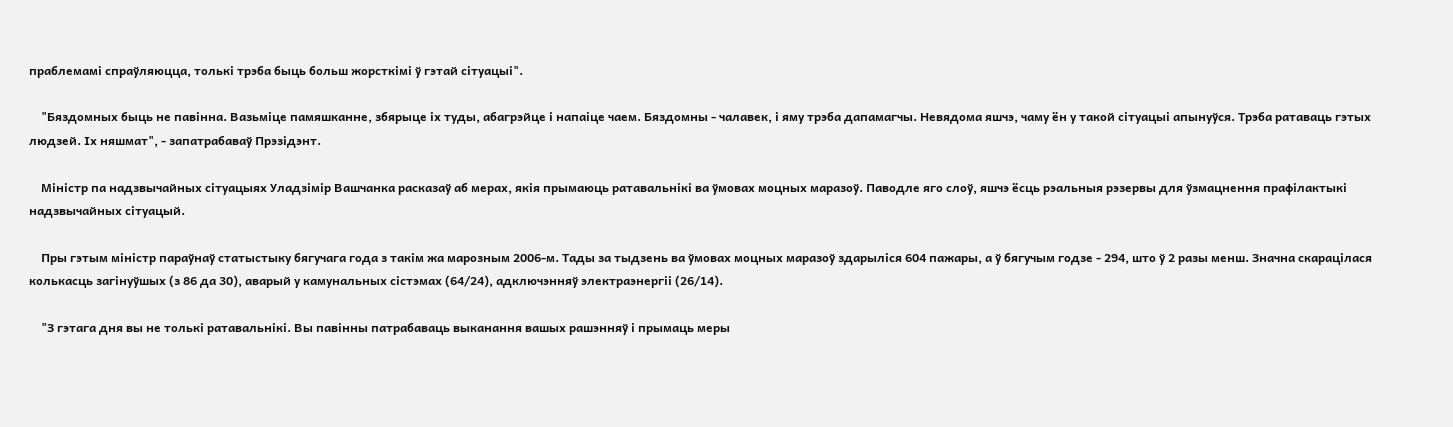праблемамі спраўляюцца, толькі трэба быць больш жорсткімі ў гэтай сітуацыі".

    "Бяздомных быць не павінна. Вазьміце памяшканне, збярыце іх туды, абагрэйце і напаіце чаем. Бяздомны - чалавек, і яму трэба дапамагчы. Невядома яшчэ, чаму ён у такой сітуацыі апынуўся. Трэба ратаваць гэтых людзей. Іх няшмат", - запатрабаваў Прэзідэнт.

    Міністр па надзвычайных сітуацыях Уладзімір Вашчанка расказаў аб мерах, якія прымаюць ратавальнікі ва ўмовах моцных маразоў. Паводле яго слоў, яшчэ ёсць рэальныя рэзервы для ўзмацнення прафілактыкі надзвычайных сітуацый.

    Пры гэтым міністр параўнаў статыстыку бягучага года з такім жа марозным 2006-м. Тады за тыдзень ва ўмовах моцных маразоў здарыліся 604 пажары, а ў бягучым годзе - 294, што ў 2 разы менш. Значна скарацілася колькасць загінуўшых (з 86 да 30), аварый у камунальных сістэмах (64/24), адключэнняў электраэнергіі (26/14).

    "З гэтага дня вы не толькі ратавальнікі. Вы павінны патрабаваць выканання вашых рашэнняў і прымаць меры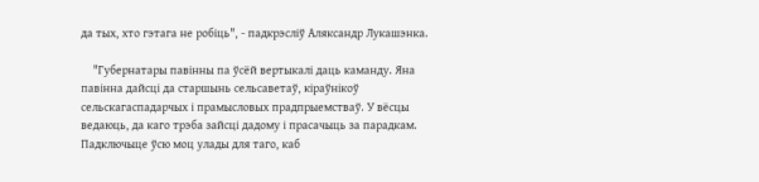да тых, хто гэтага не робіць", - падкрэсліў Аляксандр Лукашэнка.

    "Губернатары павінны па ўсёй вертыкалі даць каманду. Яна павінна дайсці да старшынь сельсаветаў, кіраўнікоў сельскагаспадарчых і прамысловых прадпрыемстваў. У вёсцы ведаюць, да каго трэба зайсці дадому і прасачыць за парадкам. Падключыце ўсю моц улады для таго, каб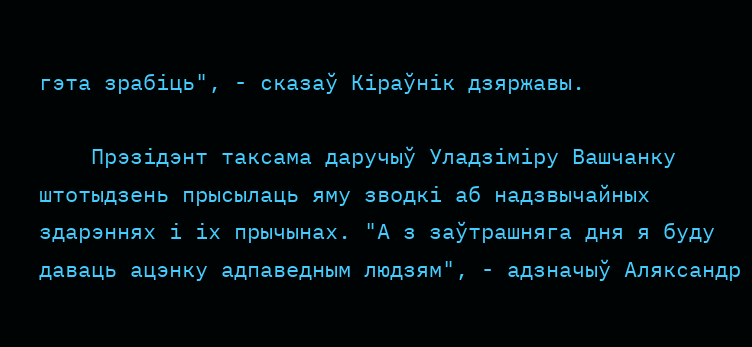гэта зрабіць", - сказаў Кіраўнік дзяржавы.

    Прэзідэнт таксама даручыў Уладзіміру Вашчанку штотыдзень прысылаць яму зводкі аб надзвычайных здарэннях і іх прычынах. "А з заўтрашняга дня я буду даваць ацэнку адпаведным людзям", - адзначыў Аляксандр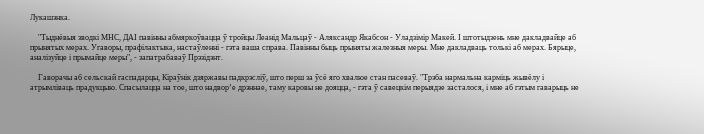Лукашэнка.

    "Тыднёвыя зводкі МНС, ДАІ павінны абмяркоўвацца ў тройцы Леанід Мальцаў - Аляксандр Якабсон - Уладзімір Макей. І штотыдзень мне дакладвайце аб прынятых мерах. Угаворы, прафілактыка, настаўленні - гэта ваша справа. Павінны быць прыняты жалезныя меры. Мне дакладваць толькі аб мерах. Бярыце, аналізуйце і прымайце меры", - запатрабаваў Прэзідэнт.

    Гаворачы аб сельскай гаспадарцы, Кіраўнік дзяржавы падкрэсліў, што перш за ўсё яго хвалюе стан пасеваў. "Трэба нармальна карміць жывёлу і атрымліваць прадукцыю. Спасылацца на тое, што надвор’е дрэннае, таму каровы не дояцца, - гэта ў савецкім перыядзе засталося, і мне аб гэтым гаварыць не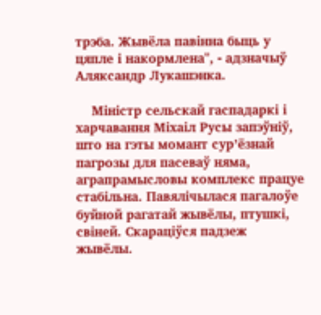трэба. Жывёла павінна быць у цяпле і накормлена", - адзначыў Аляксандр Лукашэнка.

    Міністр сельскай гаспадаркі і харчавання Міхаіл Русы запэўніў, што на гэты момант сур’ёзнай пагрозы для пасеваў няма, аграпрамысловы комплекс працуе стабільна. Павялічылася пагалоўе буйной рагатай жывёлы, птушкі, свіней. Скараціўся падзеж жывёлы.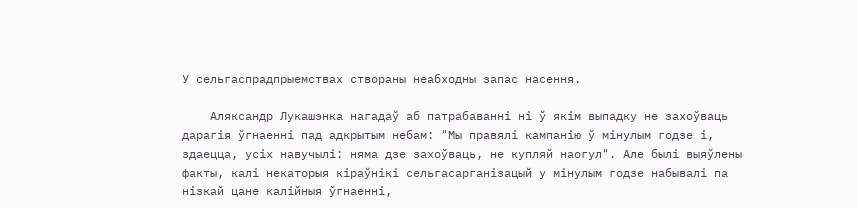У сельгаспрадпрыемствах створаны неабходны запас насення.

    Аляксандр Лукашэнка нагадаў аб патрабаванні ні ў якім выпадку не захоўваць дарагія ўгнаенні пад адкрытым небам: "Мы правялі кампанію ў мінулым годзе і, здаецца, усіх навучылі: няма дзе захоўваць, не купляй наогул". Але былі выяўлены факты, калі некаторыя кіраўнікі сельгасарганізацый у мінулым годзе набывалі па нізкай цане калійныя ўгнаенні,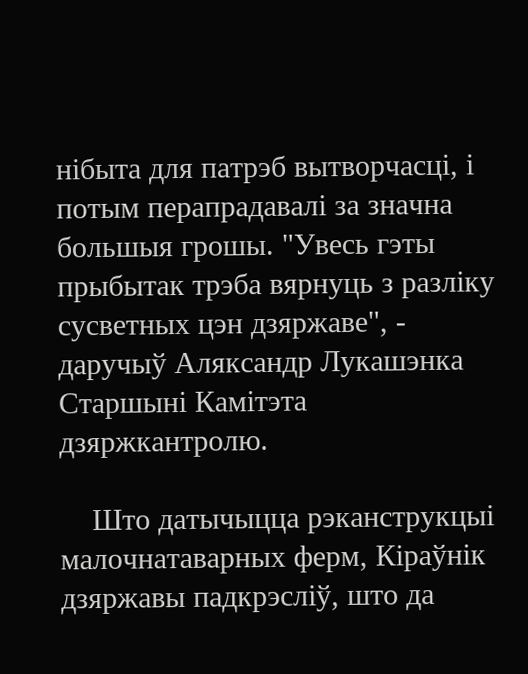нібыта для патрэб вытворчасці, і потым перапрадавалі за значна большыя грошы. "Увесь гэты прыбытак трэба вярнуць з разліку сусветных цэн дзяржаве", - даручыў Аляксандр Лукашэнка Старшыні Камітэта дзяржкантролю.

    Што датычыцца рэканструкцыі малочнатаварных ферм, Кіраўнік дзяржавы падкрэсліў, што да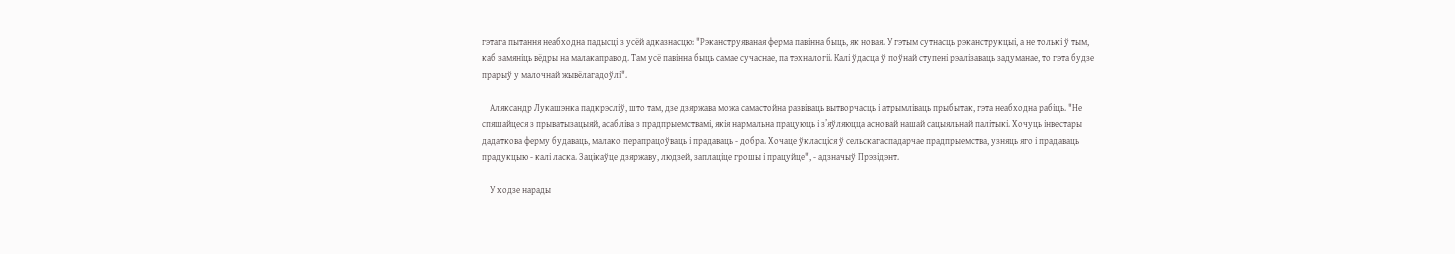гэтага пытання неабходна падысці з усёй адказнасцю: "Рэканструяваная ферма павінна быць, як новая. У гэтым сутнасць рэканструкцыі, а не толькі ў тым, каб замяніць вёдры на малакаправод. Там усё павінна быць самае сучаснае, па тэхналогіі. Калі ўдасца ў поўнай ступені рэалізаваць задуманае, то гэта будзе прарыў у малочнай жывёлагадоўлі".

    Аляксандр Лукашэнка падкрэсліў, што там, дзе дзяржава можа самастойна развіваць вытворчасць і атрымліваць прыбытак, гэта неабходна рабіць. "Не спяшайцеся з прыватызацыяй, асабліва з прадпрыемствамі, якія нармальна працуюць і з’яўляюцца асновай нашай сацыяльнай палітыкі. Хочуць інвестары дадаткова ферму будаваць, малако перапрацоўваць і прадаваць - добра. Хочаце ўкласціся ў сельскагаспадарчае прадпрыемства, узняць яго і прадаваць прадукцыю - калі ласка. Зацікаўце дзяржаву, людзей, заплаціце грошы і працуйце", - адзначыў Прэзідэнт.

    У ходзе нарады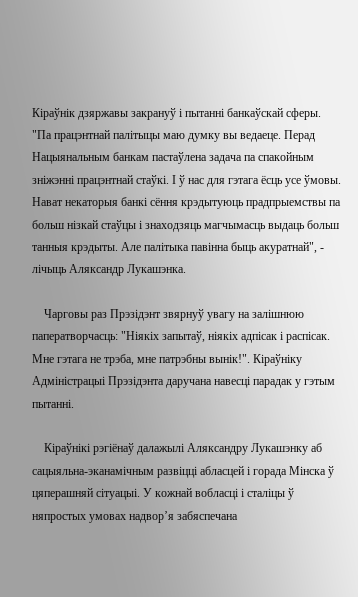Кіраўнік дзяржавы закрануў і пытанні банкаўскай сферы. "Па працэнтнай палітыцы маю думку вы ведаеце. Перад Нацыянальным банкам пастаўлена задача па спакойным зніжэнні працэнтнай стаўкі. І ў нас для гэтага ёсць усе ўмовы. Нават некаторыя банкі сёння крэдытуюць прадпрыемствы па больш нізкай стаўцы і знаходзяць магчымасць выдаць больш танныя крэдыты. Але палітыка павінна быць акуратнай", - лічыць Аляксандр Лукашэнка.

    Чарговы раз Прэзідэнт звярнуў увагу на залішнюю паператворчасць: "Ніякіх запытаў, ніякіх адпісак і распісак. Мне гэтага не трэба, мне патрэбны вынік!". Кіраўніку Адміністрацыі Прэзідэнта даручана навесці парадак у гэтым пытанні.

    Кіраўнікі рэгіёнаў далажылі Аляксандру Лукашэнку аб сацыяльна-эканамічным развіцці абласцей і горада Мінска ў цяперашняй сітуацыі. У кожнай вобласці і сталіцы ў няпростых умовах надвор’я забяспечана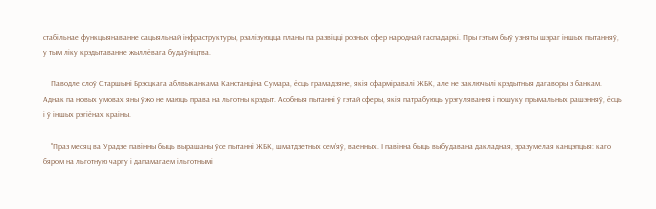стабільнае функцыянаванне сацыяльнай інфраструктуры, рэалізуюцца планы па развіцці розных сфер народнай гаспадаркі. Пры гэтым быў узняты шэраг іншых пытанняў, у тым ліку крэдытаванне жыллёвага будаўніцтва.

    Паводле слоў Старшыні Брэсцкага аблвыканкама Канстанціна Сумара, ёсць грамадзяне, якія сфарміравалі ЖБК, але не заключылі крэдытныя дагаворы з банкам. Аднак па новых умовах яны ўжо не маюць права на льготны крэдыт. Асобныя пытанні ў гэтай сферы, якія патрабуюць урэгулявання і пошуку прымальных рашэнняў, ёсць і ў іншых рэгіёнах краіны.

    "Праз месяц ва Урадзе павінны быць вырашаны ўсе пытанні ЖБК, шматдзетных сем’яў, ваенных. І павінна быць выбудавана дакладная, зразумелая канцэпцыя: каго бяром на льготную чаргу і дапамагаем ільготнымі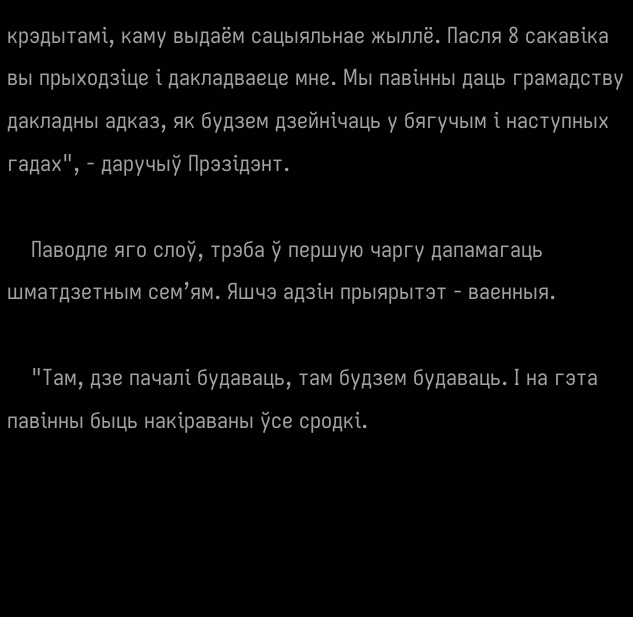крэдытамі, каму выдаём сацыяльнае жыллё. Пасля 8 сакавіка вы прыходзіце і дакладваеце мне. Мы павінны даць грамадству дакладны адказ, як будзем дзейнічаць у бягучым і наступных гадах", - даручыў Прэзідэнт.

    Паводле яго слоў, трэба ў першую чаргу дапамагаць шматдзетным сем’ям. Яшчэ адзін прыярытэт - ваенныя.

    "Там, дзе пачалі будаваць, там будзем будаваць. І на гэта павінны быць накіраваны ўсе сродкі.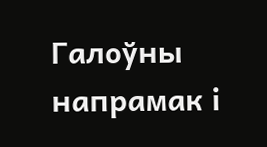Галоўны напрамак і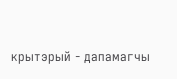крытэрый - дапамагчы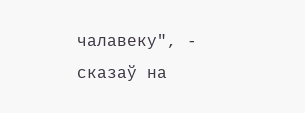чалавеку", - сказаў на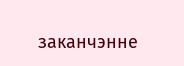заканчэнне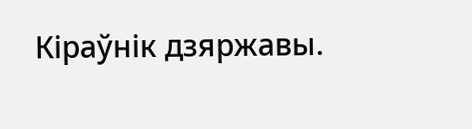Кіраўнік дзяржавы.